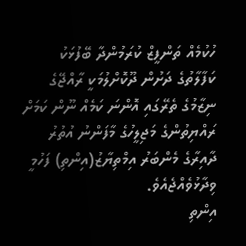ހުކުމެއް ތަންފީޒް ކުރަމުންދާ ބޭފުޅަކު ކަފާލާތުގެ ދަށުން ދޫކޮށްލުމަކީ ރާއްޖޭގެ ނިޒާމުގެ ތެރޭގައި އޮންނަ ކަމެއް ނޫން ކަމަށް ރައްޔިތުންގެ މަޖިލީހުގެ މާފަންނު އުތުރު ދާއިރާގެ މެންބަރު އިމްތިޔާޒު(އިންތި) ފަހުމީ ވިދާޅުވެއްޖެއެވެ.
އިންތި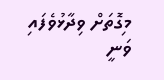މިގޮތަށް ވިދާޅުވެފައި ވަނީ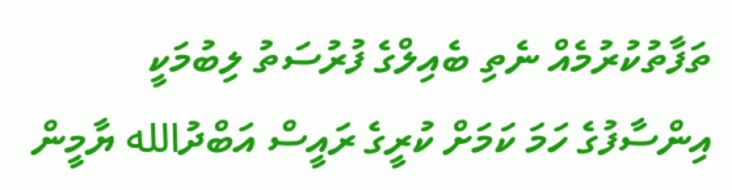ތަފާތުކުރުމެއް ނެތި ބެއިލްގެ ފުރުސަތު ލިބުމަކީ އިންސާފުގެ ހަމަ ކަމަށް ކުރީގެ ރައީސް އަބްދުالله ޔާމީން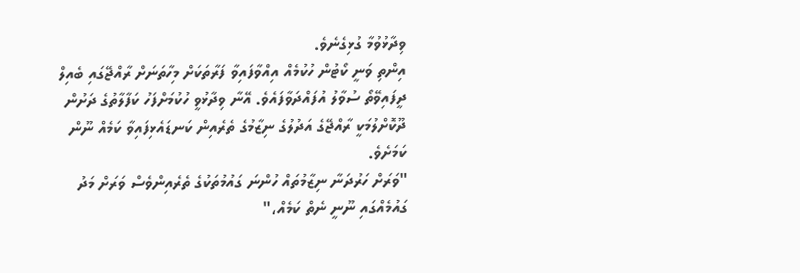ވިދާޅުވުމާ ގުޅިގެނެވެ.
އިންތި ވަނީ ކޯޓުން ހުކުމެއް އިއްވާފައިވާ ފަރާތަކަށް މިހާތަނަށް ރާއްޖޭގައި ބެއިލް ދީފައިވޭތޯ ސުވާލު އުފައްދަވާފައެވެ. އޭނާ ވިދާޅުވީ ހުކުމަށްފަހު ކަފާލާތުގެ ދަށުން ދޫކޮށްލުމަކީ ރާއްޖޭގެ އަދުލުގެ ނިޒާމުގެ ތެރެއިން ކަނޑައެޅިފައިވާ ކަމެއް ނޫން ކަމަށެވެ.
"ވަރަށް ހަރުދަނާ ނިޒާމުތައް ހުންނަ ގައުމުތަކުގެ ތެރެއިންވެސް ވަރަށް މަދު ގައުމެއްގައި ނޫނީ ނެތް ކަމެއް،"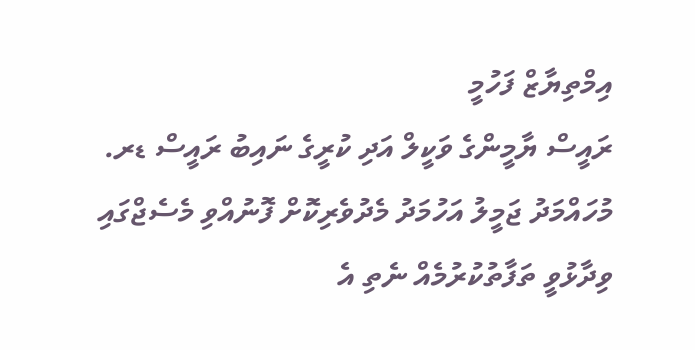އިމްތިޔާޒް ފަހުމީ
ރައީސް ޔާމީންގެ ވަކީލް އަދި ކުރީގެ ނައިބު ރައީސް ޑރ. މުހައްމަދު ޖަމީލު އަހުމަދު މެދުވެރިކޮށް ފޮނުއްވި މެސެޖްގައި ވިދާޅުވީ ތަފާތުކުރުމެއް ނެތި އެ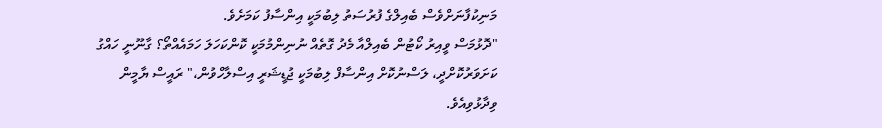މަނިކުފާނަށްވެސް ބެއިލްގެ ފުރުސަތު ލިބުމަކީ އިންސާފު ކަމަށެވެ.
"ދޮޅުމަސް ވީއިރު ކޯޓުން ބެއިލްއާ މެދު ގޮތެއް ނުނިންމުމަކީ ކޮންކަހަލަ ހަމައެއްތޯ؟ ގާނޫނީ ހައްގު ކަށަވަރުކޮށްދީ، ލަސްނުކޮށް އިންސާފް ލިބުމަކީ ޖުޑީޝަރީ އިސްލާހްވުން،" ރައީސް ޔާމީން ވިދާޅުވިއެވެ.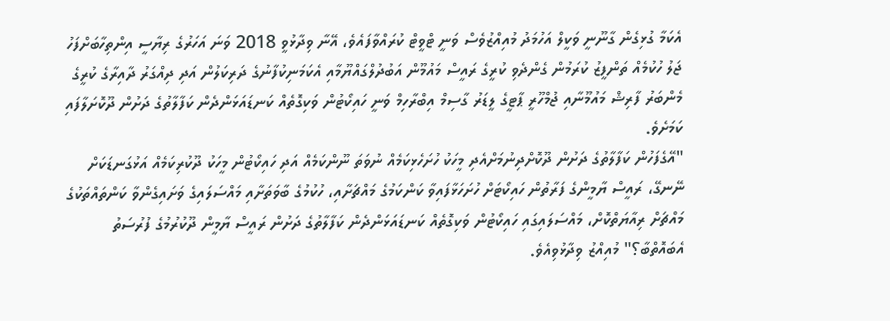އެކަމާ ގުޅިގެން ގާނޫނީ ވަކީލް އަހުމަދު މުއިއްޒުވެސް ވަނީ ޓްވީޓް ކުރައްވާފައެވެ، އޭނާ ވިދާޅުވީ 2018 ވަނަ އަހަރުގެ ރިޔާސީ އިންތިހާބަށްފަހު ޖަލު ހުކުމެއް ތަންފީޒު ކުރަމުން ގެންދެވި ކުރީގެ ރައީސް މައުމޫން އަބުދުލްގައްޔޫމާއި އެކަމަނިކުފާނުގެ ދަރިކަލުން އަދި ދިއްގަރު ދާއިރާގެ ކުރީގެ މެންބަރު ފާރިޝް މައުމޫނާއި ޖުމްހޫރީ ޕާޓީގެ ލީޑަރު ގާސިމް އިބްރާހިމް ވަނީ ހައިކޯޓުން ވަކިގޮތެއް ކަނޑައަޅަންދެން ކަފާލާތުގެ ދަށުން ދޫކޮށަލާފައި ކަމަށެވެ.
"އޭގެފަހުން ކަފާލާތުގެ ދަށުން ދޫކޮށްދިނުމަށްއެދި މީހަކު ހުށަހެޅިކަމެއް ނުވަތަ ނޫންކަމެއް އަދި ހައިކޯޓުން މީހަކު ދޫކުރިކަމެއް އަޅުގަނޑަކަށް ނޭނގޭ، ރައީސް ޔާމީންގެ ފަރާތުން ހައިކޯޓަށް ހުށަހަޅާފައިވާ ކަންކަމުގެ މައްޗަށާއި، ހުކުމުގެ ބާވަތަށާއި މައްސަލައިގެ ވަށައިގެންވާ ކަންތައްތަކުގެ މައްޗަށް ރިއާޔަތްކޮށް، މައްސަލައިގައި ހައިކޯޓުން ވަކިގޮތެއް ކަނޑައަޅަންދެން ކަފާލާތުގެ ދަށުން ރައީސް ޔާމީން ދޫކުރުމުގެ ފުރުސަތު އެބައޮތްބާ؟" މުއިއްޒު ވިދާޅުވިއެވެ.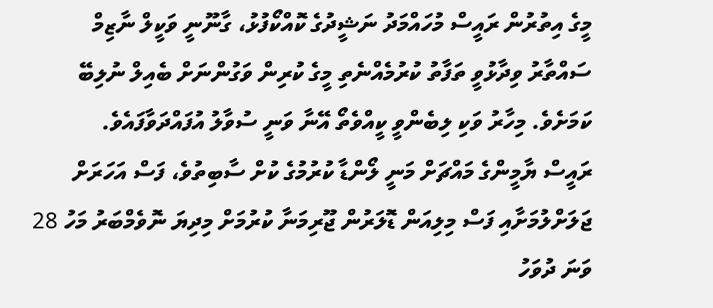މީގެ އިތުރުން ރައީސް މުހައްމަދު ނަޝީދުގެ ކޮއްކޯފުޅު، ގާނޫނީ ވަކީލް ނާޒިމް ސައްތާރު ވިދާޅުވީ ތަފާތު ކުރުމެއްނެތި މީގެ ކުރިން ވަގުންނަށް ބެއިލް ނުލިބޭ ކަމަށެވެ. މިހާރު ވަކި ލިބެންވީ ކީއްވެތޯ އޭނާ ވަނީ ސުވާލު އުފައްދަވާފައެވެ.
ރައީސް ޔާމީންގެ މައްޗަށް މަނީ ލޯންޑާ ކުރުމުގެ ކުށް ސާބިތުވެ، ފަސް އަހަރަށް ޖަލަށްލުމަށާއި ފަސް މިލިއަން ޑޮލަރުން ޖޫރިމަނާ ކުރުމަށް މިދިޔަ ނޮވެމްބަރު މަހު 28 ވަނަ ދުވަހު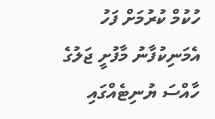ހުކުމް ކުރުމަށް ފަހު އެމަނިކުފާނު މާފުށީ ޖަލުގެ ހާއްސަ ޔުނިޓެއްގައި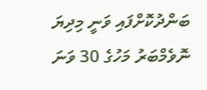ބަންދުކޮށްފައި ވަނީ މިދިޔަ ނޮވެމްބަރު މަހުގެ 30 ވަނަ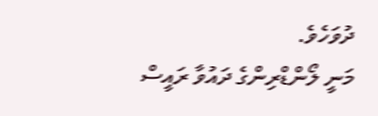ދުވަހެވެ.
މަނީ ލޯންޑްރިންގެ ދައުވާ ރައީސް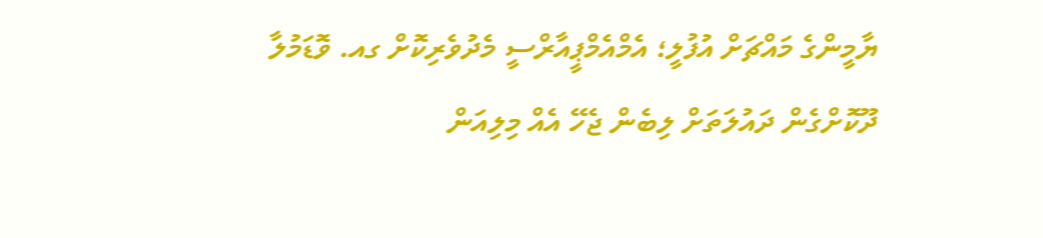ޔާމީންގެ މައްޗަށް އުފުލީ؛ އެމްއެމްޕީއާރްސީ މެދުވެރިކޮށް ގއ. ވޮޑަމުލާ ދޫކޮށްގެން ދައުލަތަށް ލިބެން ޖެހޭ އެއް މިލިއަން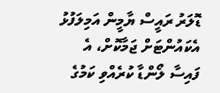ޑޮލަރު ރައީސް ޔާމީން އަމިލަފުޅު އެކައުންޓަށް ޖަމާކޮށް، އެ ފައިސާ ލޯންޑާ ކުރެއްވި ކަމުގެ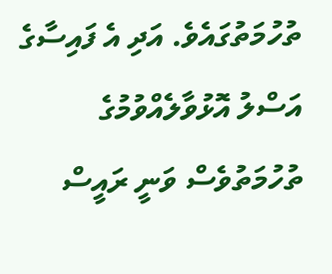ތުހުމަތުގައެވެ. އަދި އެ ފައިސާގެ އަސްލު އޮޅުވާލެއްވުމުގެ ތުހުމަތުވެސް ވަނީ ރައީސް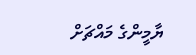ޔާމީންގެ މައްޗަށް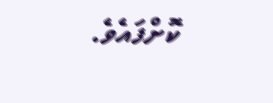ކޮށްފައެވެ.